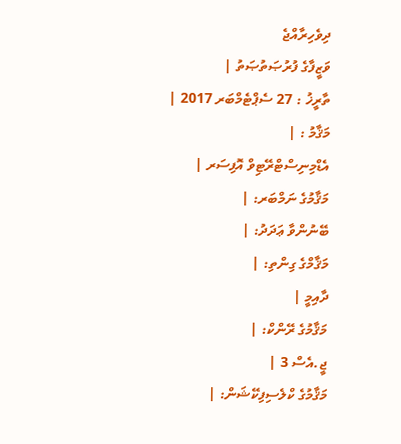ދިވެހިރާއްޖެ
ވަޒީފާގެ ފުރުޞަތުޞަތު |
ތާރީޚު : 27 ސެޕްޓެމްބަރ 2017 |
މަޤާމު : |
އެޑްމިނިސްޓްރޭޓިވް އޮފިސަރ |
މަޤާމުގެ ނަމްބަރ: |
ބޭނުންވާ ޢަދަދު: |
މަޤާމްގެ ގިންތި: |
ދާއިމީ |
މަޤާމުގެ ރޭންކް: |
ޖީ.އެސް 3 |
މަޤާމުގެ ކްލެސިފިކޭޝަން: |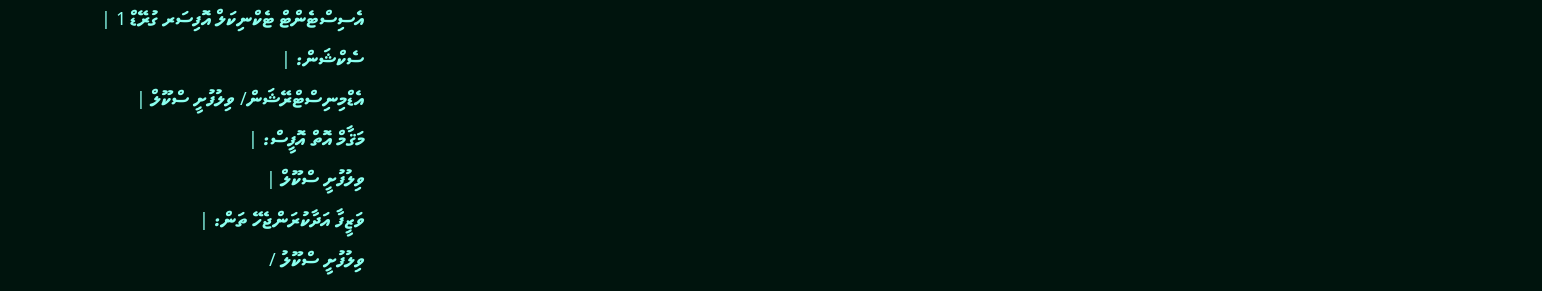އެސިސްޓެންޓް ޓެކްނިކަލް އޮފިސަރ ގުރޭޑް 1 |
ސެކްޝަން: |
އެޑްމިނިސްޓްރޭޝަން/ ވިލުފުށީ ސްކޫލް |
މަޤާމް އޮތް އޮފީސް: |
ވިލުފުށީ ސްކޫލް |
ވަޒީފާ އަދާކުރަންޖެހޭ ތަން: |
ވިލުފުށީ ސްކޫލު /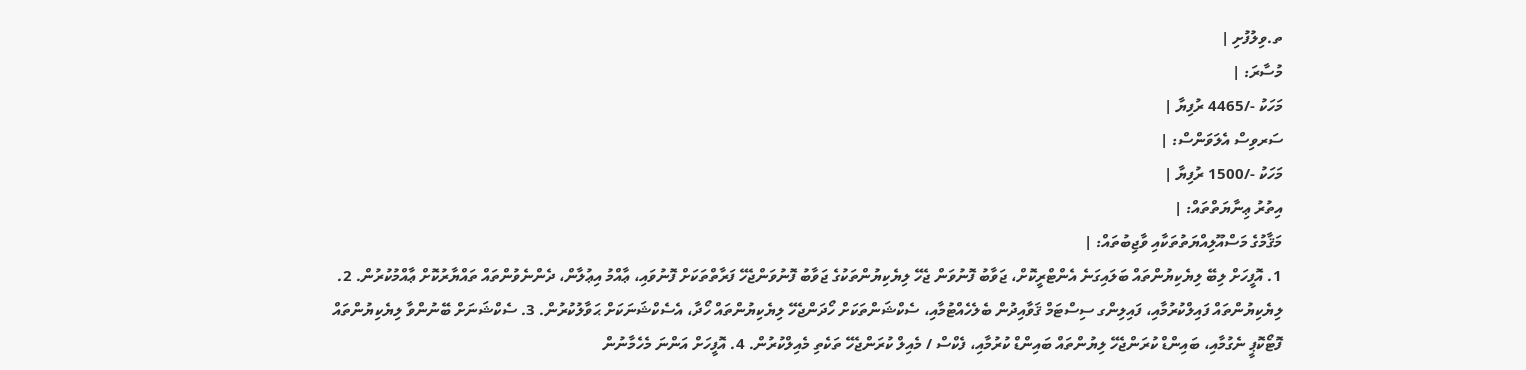ތ.ވިލުފުށި |
މުސާރަ: |
މަހަކު -/4465 ރުފިޔާ |
ސަރވިސް އެލަވަންސް: |
މަހަކު -/1500 ރުފިޔާ |
އިތުރު ޢިނާޔަތްތައް: |
މަޤާމުގެ މަސްއޫލިއްޔަތުތަކާއި ވާޖިބުތައް: |
1. އޮފީހަށް ލިބޭ ލިޔެކިޔުންތައް ބަލައިގަނެ އެންޓްރީކޮށް، ޖަވާބު ފޮނުވަން ޖެހޭ ލިޔެކިޔުންތަކުގެ ޖަވާބު ފޮނުވަންޖެހޭ ފަރާތްތަކަށް ފޮނުވައި، ޢާއްމު އިޢުލާން، ދެންނެވުންތައް ތައްޔާރުކޮށް ޢާއްމުކުރުން. 2. ލިޔެކިޔުންތައް ފައިލްކުރުމާއި، ފައިލިންގ ސިސްޓަމް ޤަވާއިދުން ބެލެހެއްޓުމާއި، ސެކްޝަންތަކަށް ހޯދަންޖެހޭ ލިޔެކިޔުންތައް ހޯދާ، އެސެކްޝަނަކަށް ޙަވާލުކުރުން. 3. ސެކްޝަނަށް ބޭނުންވާ ލިޔެކިޔުންތައް ފޮޓޯކޮޕީ ނެގުމާއި، ބައިންޑް ކުރަންޖެހޭ ލިޔުންތައް ބައިންޑް ކުރުމާއި، ފެކްސް / މެއިލް ކުރަންޖެހޭ ތަކެތި މެއިލްކުރުން. 4. އޮފީހަށް އަންނަ މެހެމާނުން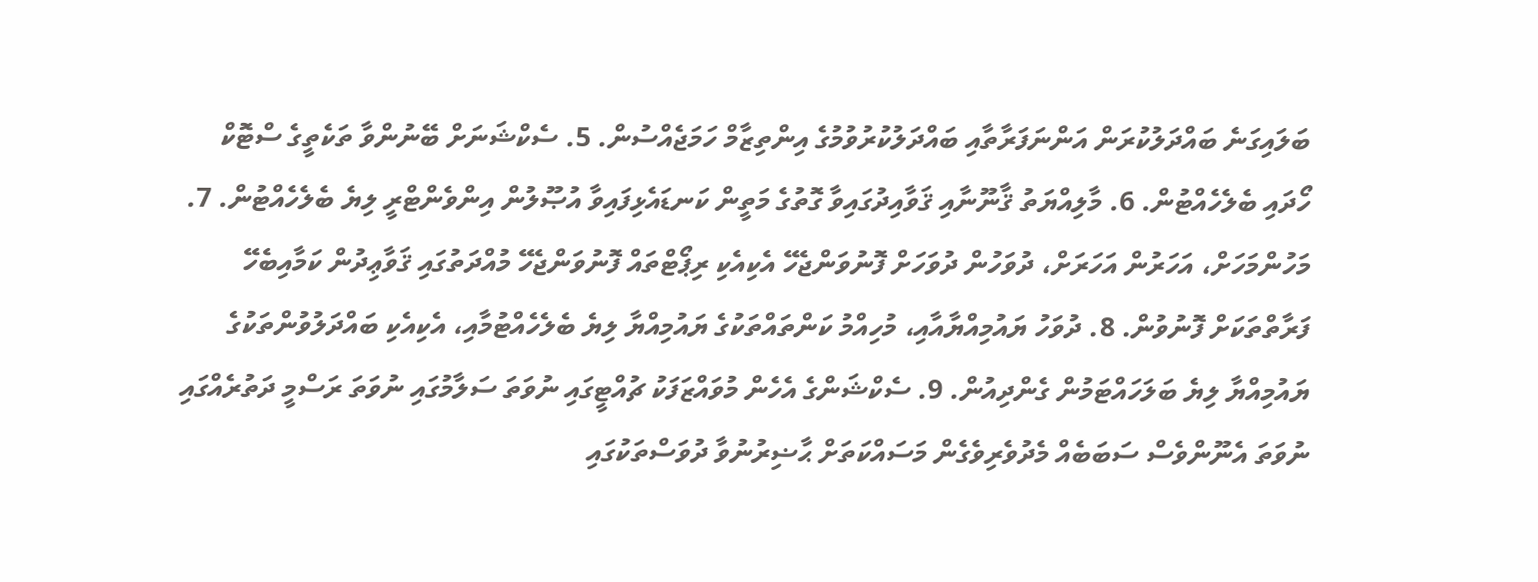ބަލައިގަނެ ބައްދަލުކުރަން އަންނަފަރާތާއި ބައްދަލުކުރުވުމުގެ އިންތިޒާމް ހަމަޖެއްސުން. 5. ސެކްޝަނަށް ބޭނުންވާ ތަކެތީގެ ސްޓޮކް ހޯދައި ބެލެހެއްޓުން. 6. މާލިއްޔަތު ޤާނޫނާއި ޤަވާއިދުގައިވާ ގޮތުގެ މަތީން ކަނޑައެޅިފައިވާ އުޞޫލުން އިންވެންޓްރީ ލިޔެ ބެލެހެއްޓުން. 7. މަހުންމަހަށް، އަހަރުން އަހަރަށް، ދުވަހުން ދުވަހަށް ފޮނުވަންޖެހޭ އެކިއެކި ރިޕޯޓްތައް ފޮނުވަންޖެހޭ މުއްދަތުގައި ޤަވާޢިދުން ކަމާއިބެހޭ ފަރާތްތަކަށް ފޮނުވުން. 8. ދުވަހު ޔައުމިއްޔާއާއި، މުހިއްމު ކަންތައްތަކުގެ ޔައުމިއްޔާ ލިޔެ ބެލެހެއްޓުމާއި، އެކިއެކި ބައްދަލުވުންތަކުގެ ޔައުމިއްޔާ ލިޔެ ބަލަހައްޓަމުން ގެންދިއުން. 9. ސެކްޝަންގެ އެހެން މުވައްޒަފަކު ޗުއްޓީގައި ނުވަތަ ސަލާމުގައި ނުވަތަ ރަސްމީ ދަތުރެއްގައި ނުވަތަ އެނޫންވެސް ސަބަބެއް މެދުވެރިވެގެން މަސައްކަތަށް ޙާޟިރުނުވާ ދުވަސްތަކުގައި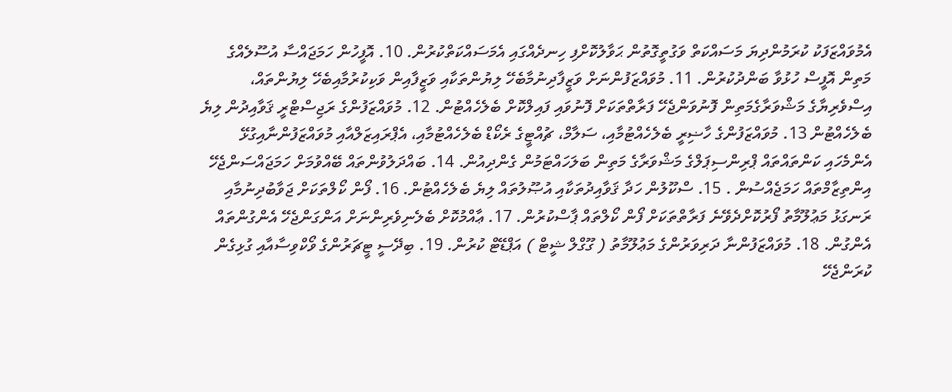އެމުވައްޒަފަކު ކުރަމުންދިޔަ މަސައްކަތް ވަގުތީގޮތުން ޙަވާލުކޮށްފި ހިނދެއްގައި އެމަސައްކަތްކުރުން. 10. އޮފީހުން ހަމަޖައްސާ އުސޫލެއްގެ މަތިން އޮފީސް ހުޅުވާ ބަންދުކުރުން. 11. މުވައްޒަފުންނަށް ވަޒީފާދިނުމާބެހޭ ލިޔުންތަކާއި ވަޒީފާއިން ވަކިކުރުމާއިބެހޭ ލިޔުންތައް، އިސްވެރިޔާގެ މަޝްވަރާގެމަތިން ފޮނުވަންޖެހޭ ފަރާތްތަކަށް ފޮނުވައި ފައިލްކޮށް ބެލެހެއްޓުން. 12. މުވައްޒަފުންގެ ރަޖިސްޓްރީ ޤަވާއިދުން ލިޔެ ބެލެހެއްޓުން 13. މުވައްޒަފުންގެ ހާޟިރީ ބެލެހެއްޓުމާއި، ސަލާމް، ޗުއްޓީގެ ރެކޯޑް ބެލެހެއްޓުމާއި، އެޕްރައިޒަލްއާއި މުވައްޒަފުންނާއިގުޅޭ އެންމެހައި ކަންތައްތައް ޕްރިންސިޕަލްގެ މަޝްވަރާގެ މަތިން ބަލަހައްޓަމުން ގެންދިއުން. 14. ބައްދަލުވުންތައް ބޭއްވުމަށް ހަމަޖައްސަންޖެހޭ އިންތިޒާމްތައް ހަމަޖެއްސުން . 15. ސްކޫލުން ހަދާ ޤަވާއިދުތަކާއި އުޞޫލުތައް ލިޔެ ބެލެހެއްޓުން. 16. ފޯން ކޯލްތަކަށް ޖަވާބުދިނުމާއި ރަނގަޅު މަޢުލޫމާތު ފޯރުކޮށްދެވޭނެ ފަރާތްތަކަށް ފޯން ކޯލްތައް ޕާސްކުރުން. 17. ޢާއްމުކޮށް ބެލެނިވެރިންނަށް އަންގަންޖެހޭ އެންގުންތައް އެންގުން. 18. މުވައްޒަފުންނާ ދަރިވަރުންގެ މަޢުލޫމާތު ( ގޫގްލް ޝީޓް ) އަޕްޑޭޓް ކުރުން. 19. ބިދޭސީ ޓީޗަރުންގެ ވޯކްވިސާއާއި ގުޅިގެން ކުރަންޖެހޭ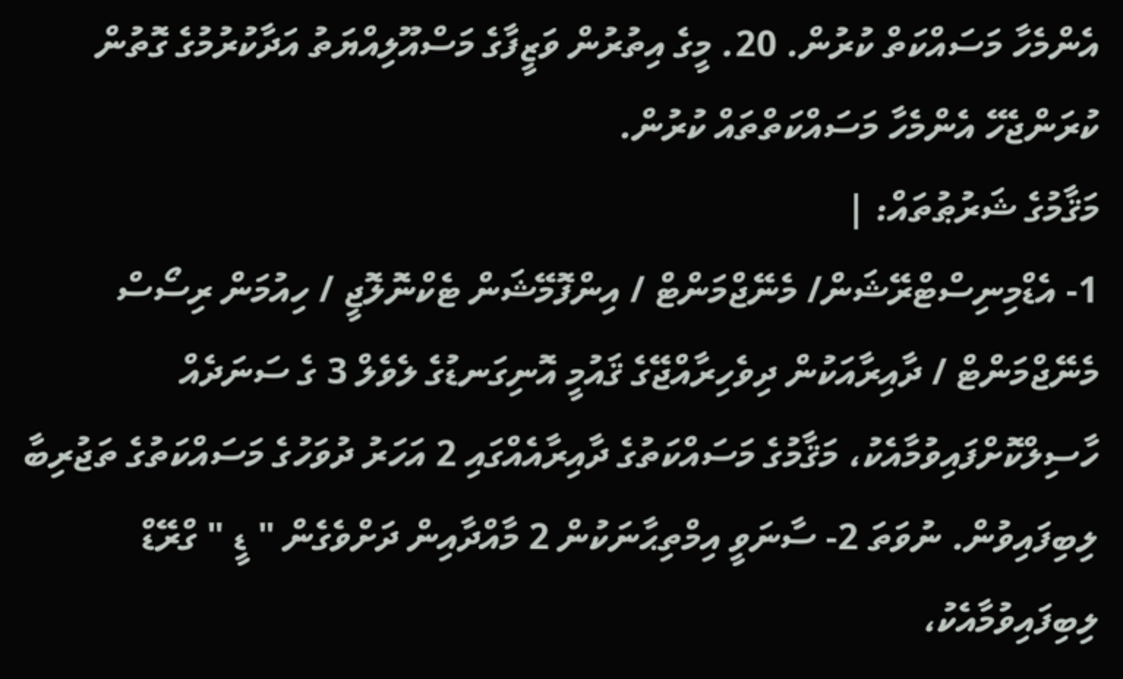އެންމެހާ މަސައްކަތް ކުރުން. 20. މީގެ އިތުރުން ވަޒީފާގެ މަސްއޫލިއްޔަތު އަދާކުރުމުގެ ގޮތުން ކުރަންޖެހޭ އެންމެހާ މަސައްކަތްތައް ކުރުން.
މަޤާމުގެ ޝަރުޠުތައް: |
1- އެޑްމިނިސްޓްރޭޝަން/ މެނޭޖްމަންޓް / އިންފޮމޭޝަން ޓެކްނޮލޮޖީ / ހިއުމަން ރިސޯސް މެނޭޖްމަންޓް / ދާއިރާއަކުން ދިވެހިރާއްޖޭގެ ޤައުމީ އޮނިގަނޑުގެ ލެވެލް 3 ގެ ސަނަދެއް ހާސިލްކޮށްފައިވުމާއެކު، މަޤާމުގެ މަސައްކަތުގެ ދާއިރާއެއްގައި 2 އަހަރު ދުވަހުގެ މަސައްކަތުގެ ތަޖުރިބާ ލިބިފައިވުން. ނުވަތަ 2- ސާނަވީ އިމްތިޙާނަކުން 2 މާއްދާއިން ދަށްވެގެން " ޑީ " ގްރޭޑް ލިބިފައިވުމާއެކު،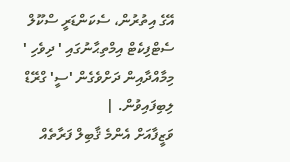އޭގެ އިތުރުން، ސެކަންޑަރީ ސްކޫލް ސެޓްފިކެޓް އިމްތިޙާނުގައި ' ދިވެހި ' މިމާއްދާއިން ދަށްވެގެން 'ސީ' ގްރޭޑް ލިބިފައިވުން. |
ވަޒީފާއަށް އެންމެ ޤާބިލް ފަރާތެއް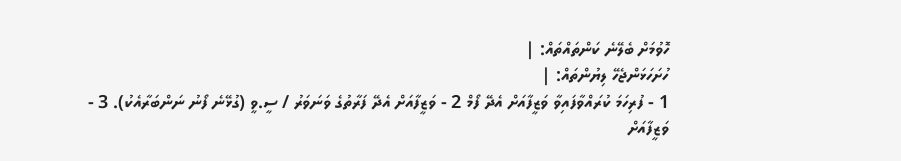ހޮވުމަށް ބެލޭނެ ކަންތައްތައް: |
ހުށަހަޅަންޖެހޭ ލިޔުންތައް: |
1 - ފުރިހަމަ ކުރައްވާފައިވާ ވަޒީފާއަށް އެދޭ ފޯމް 2 - ވަޒީފާއަށް އެދޭ ފަރާތުގެ ވަނަވަރު / ސީ.ވީ (ގުޅޭނެ ފޯނު ނަންބަރާއެކު). 3 - ވަޒީފާއަށް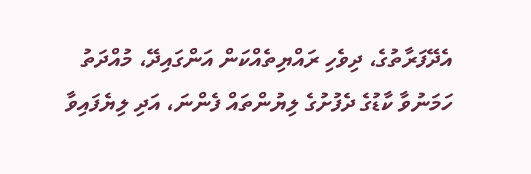އެދޭފަރާތުގެ، ދިވެހި ރައްޔިތެއްކަން އަންގައިދޭ، މުއްދަތު ހަމަނުވާ ކާޑުގެ ދެފުށުގެ ލިޔުންތައް ފެންނަ، އަދި ލިޔެފައިވާ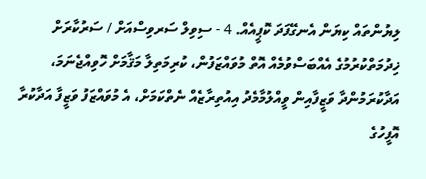ލިޔުންތައް ކިޔަން އެނގޭފަދަ ކޮޕީއެއް. 4 - ސިވިލް ސަރވިސްއަށް / ސަރުކާރަށް ޚިދުމަތްކުރުމުގެ އެއްބަސްވުމެއް އޮތް މުވައްޒަފުން، ކުރިމަތިލާ މަޤާމަށް ހޮވިއްޖެނަމަ، އަދާކުރަމުންދާ ވަޒީފާއިން ވީއްލުމާމެދު އިއުތިރާޒެއް ނެތްކަމަށް، އެ މުވައްޒަފު ވަޒީފާ އަދާކުރާ އޮފީހުގެ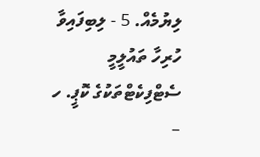ލިޔުމެއް. 5 - ލިބިފައިވާ ހުރިހާ ތައުލީމީ ސެޓްފިކެޓްތަކުގެ ކޮޕީ. ހ –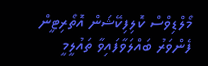މޯލްޑިވްސް ކޮލިފިކޭޝަން އޮތޯރިޓީން ފެންވަރު ބައްލަވާފައިވާ ތައުލީމީ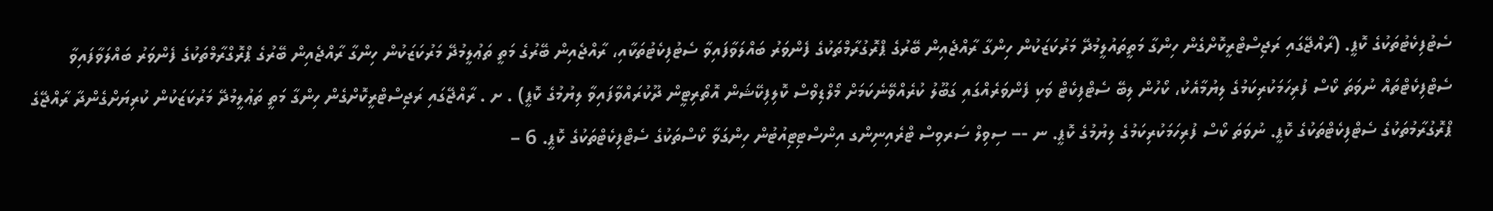ސެޓުފިކެޓުތަކުގެ ކޮޕީ. (ރާއްޖޭގައި ރަޖިސްޓްރީކޮށްގެން ހިންގާ މަތީތައުލީމުދޭ މަރުކަޒަކުން ހިންގާ ރާއްޖެއިން ބޭރުގެ ޕްރޮގުރާމްތަކުގެ ފެންވަރު ބައްލަވާފައިވާ ސެޓުފިކެޓުތަކާއި، ރާއްޖެއިން ބޭރުގެ މަތީ ތަޢުލީމުދޭ މަރުކަޒަކުން ހިންގާ ރާއްޖެއިން ބޭރުގެ ޕްރޮގްރާމްތަކުގެ ފެންވަރު ބައްލަވާފައިވާ ސެޓްފިކެޓްތައް ނުވަތަ ކޯސް ފުރިހަމަކުރިކަމުގެ ލިޔުމާއެކު، ކޯހުން ލިބޭ ސެޓްފިކެޓް ވަކި ފެންވަރެއްގައި ގަބޫލު ކުރެއްވޭނެކަމަށް މޯލްޑިވްސް ކޮލިފިކޭޝަން އޮތޯރިޓީން ދޫކުރައްވާފައިވާ ލިޔުމުގެ ކޮޕީ) . ށ . ރާއްޖޭގައި ރަޖިސްޓްރީކޮށްގެން ހިންގާ މަތީ ތަޢުލީމުދޭ މަރުކަޒަކުން ކުރިޔަށްގެންދާ ރާއްޖޭގެ ޕްރޮގުރާމުތަކުގެ ސެޓްފިކެޓްތަކުގެ ކޮޕީ. ނުވަތަ ކޯސް ފުރިހަމަކުރިކަމުގެ ލިޔުމުގެ ކޮޕީ. ނ -– ސިވިލް ސަރވިސް ޓްރެއިނިންގ އިންސްޓިޓިއުޓުން ހިންގަވާ ކޯސްތަކުގެ ސެޓްފިކެޓްތަކުގެ ކޮޕީ. 6 –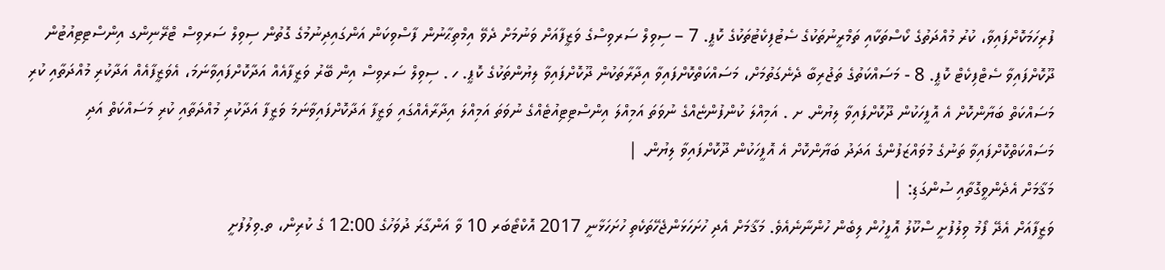ފުރިހަމަކޮށްފައިވާ، ކުރު މުއްދަތުގެ ކޯސްތަކާއި ތަމްރީނުތަކުގެ ސެޓުފިކެޓުތަކުގެ ކޮޕީ. 7 – ސިވިލް ސަރވިސްގެ ވަޒީފާއަށް ވަނުމަށް ދެވޭ އިމްތިޙާނުން ފާސްވިކަން އަންގައިދިނުމުގެ ގޮތުން ސިވިލް ސަރވިސް ޓްރޭނިންގ އިންސްޓިޓިއުޓުން ދޫކޮށްފައިވާ ސެޓްފިކެޓް ކޮޕީ. 8 - މަސައްކަތުގެ ތަޖުރިބާ ދެނެގަތުމަށް، މަސައްކަތްކޮށްފައިވާ އިދާރާތަކުން ދޫކޮށްފައިވާ ލިޔުންތަކުގެ ކޮޕީ. ހ . ސިވިލް ސަރވިސް އިން ބޭރު ވަޒީފާއެއް އަދާކޮށްފައިވާނަމަ، އެވަޒީފާއެއް އަދާކުރި މުއްދަތާއި ކުރި މަސައްކަތް ބަޔާންކޮށް އެ އޮފީހަކުން ދޫކޮށްފައިވާ ލިޔުން. ށ . އަމިއްލަ ކުންފުންޏެއްގެ ނުވަތަ އަމިއްލަ އިންސްޓިޓިއުޓެއްގެ ނުވަތަ އަމިއްލަ އިދާރާއެއްގައި ވަޒީފާ އަދާކޮށްފައިވާނަމަ ވަޒީފާ އަދާކުރި މުއްދަތާއި ކުރި މަސައްކަތް އަދި މަސައްކަތްކޮށްފައިވާ ތަނުގެ މުވައްޒަފުންގެ އަދަދު ބަޔާންކޮށް އެ އޮފީހަކުން ދޫކޮށްފައިވާ ލިޔުން. |
މަޤާމަށް އެދެންވީގޮތާއި ސުންގަޑި: |
ވަޒީފާއަށް އެދޭ ފޯމު ވިލުފުށީ ސްކޫލު އޮފީހުން ލިބެން ހުންނާނެއެވެ. މަޤާމަށް އެދި ހުށަހަޅަންޖެހޭތަކެތި ހުށަހަޅާނީ 2017 އޮކްޓޯބަރ 10 ވާ އަންގާރަ ދުވަހުގެ 12:00 ގެ ކުރިން، ތ.ވިލުފުށީ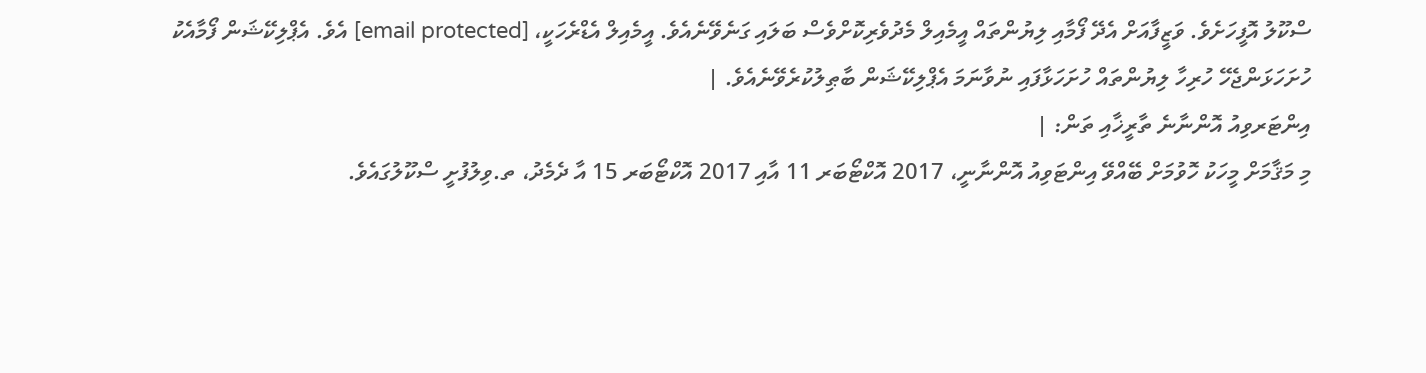ސްކޫލު އޮފީހަށެވެ. ވަޒީފާއަށް އެދޭ ފޯމާއި ލިޔުންތައް އީމެއިލް މެދުވެރިކޮށްވެސް ބަލައި ގަނެވޭނެއެވެ. އީމެއިލް އެޑްރެހަކީ، [email protected] އެވެ. އެޕްލިކޭޝަން ފޯމާއެކު ހުށަހަޅަންޖެހޭ ހުރިހާ ލިޔުންތައް ހުށަހަޅާފައި ނުވާނަމަ އެޕްލިކޭޝަން ބާޠިލުކުރެވޭނެއެވެ. |
އިންޓަރވިއު އޮންނާނެ ތާރީޚާއި ތަން: |
މި މަޤާމަށް މީހަކު ހޮވުމަށް ބޭއްވޭ އިންޓަވިއު އޮންނާނީ، 2017 އޮކްޓޯބަރ 11 އާއި 2017 އޮކްޓޯބަރ 15 އާ ދެމެދު، ތ.ވިލުފުށީ ސްކޫލުގައެވެ.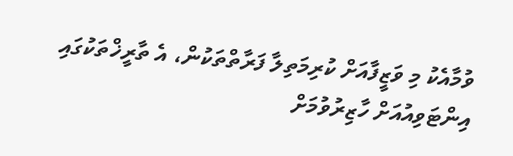ވުމާއެކު މި ވަޒީފާއަށް ކުރިމަތިލާ ފަރާތްތަކުން، އެ ތާރީޚްތަކުގައި އިންޓަވިއުއަށް ހާޒިރުވުމަށް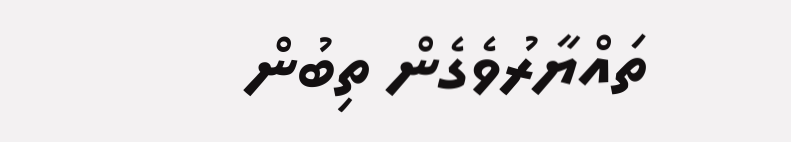ތައްޔާރުވެގެން ތިބުން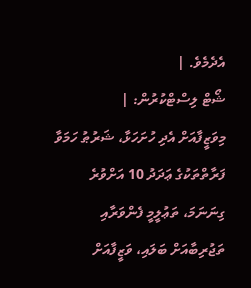އެދެމެވެ. |
ޝޯޓް ލިސްޓްކުރުން: |
މިވަޒީފާއަށް އެދި ހުށަހަޅާ، ޝަރުޠު ހަމަވާ ފަރާތްތަކުގެ ޢަދަދު 10 އަށްވުރެ ގިނަނަމަ، ތަޢުލީމީ ފެންވަރާއި ތަޖުރިބާއަށް ބަލައި، ވަޒީފާއަށް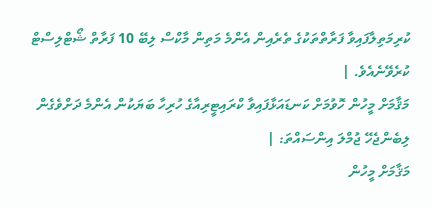ކުރިމަތިލާފައިވާ ފަރާތްތަކުގެ ތެރެއިން އެންމެ މަތިން މާކްސް ލިބޭ 10 ފަރާތް ޝޯޓްލިސްޓް ކުރެވޭނެއެވެ. |
މަޤާމަށް މީހުން ހޮވުމަށް ކަނޑައަޅާފައިވާ ކްރައިޓީރިއާގެ ހުރިހާ ބަޔަކުން އެންމެ ދަށްވެގެން ލިބެންޖެހޭ ޖުމްލަ އިންސައްތަ: |
މަޤާމަށް މީހުން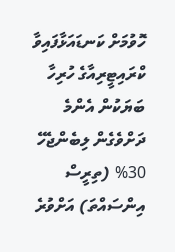ހޮވުމަށް ކަނޑައަޅާފައިވާ ކްރައިޓީރިއާގެ ހުރިހާ ބަޔަކުން އެންމެ ދަށްވެގެން ލިބެންޖެހޭ 30% (ތިރީސް އިންސައްތަ) އަށްވުރެ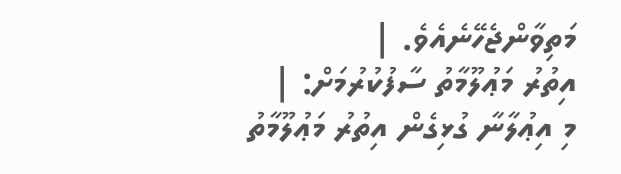މަތިވާންޖެހޭނެއެވެ. |
އިތުރު މަޢުލޫމާތު ސާފުކުރުމަށް: |
މި އިޢުލާނާ ގުޅިގެން އިތުރު މަޢުލޫމާތު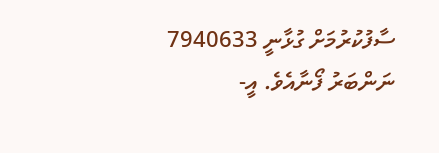ސާފުކުރުމަށް ގުޅާނީ 7940633 ނަންބަރު ފޯނާއެވެ. އީ-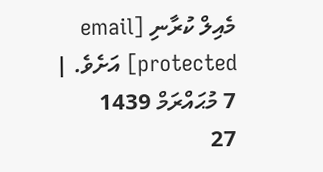މެއިލް ކުރާނި [email protected] އަށެވެ. |
7 މުޙައްރަމް 1439
27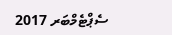ސެޕްޓެމްބަރ 2017